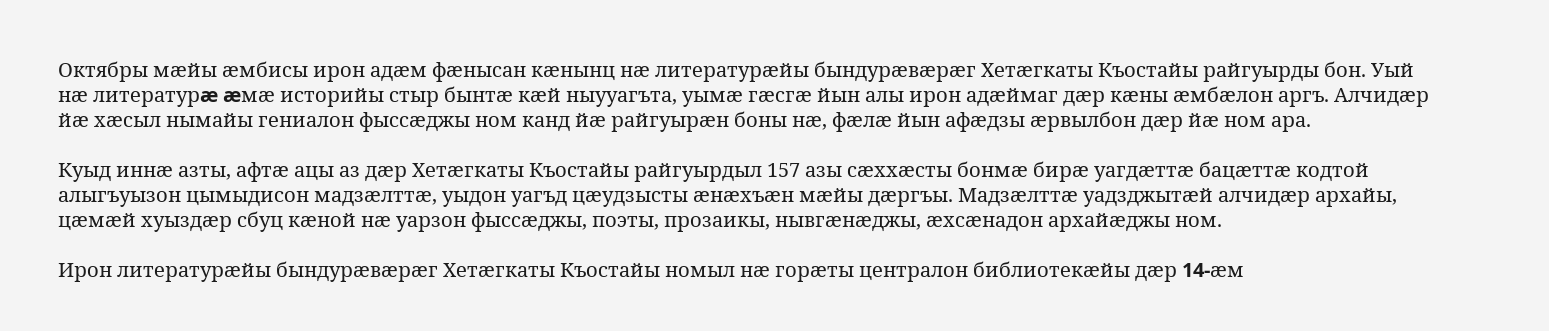Октябры мæйы æмбисы ирон адæм фæнысан кæнынц нæ литературæйы бындурæвæрæг Хетæгкаты Къостайы райгуырды бон. Уый нæ литературæ æмæ историйы стыр бынтæ кæй ныууагъта, уымæ гæсгæ йын алы ирон адæймаг дæр кæны æмбæлон аргъ. Алчидæр йæ хæсыл нымайы гениалон фыссæджы ном канд йæ райгуырæн боны нæ, фæлæ йын афæдзы æрвылбон дæр йæ ном ара.

Куыд иннæ азты, афтæ ацы аз дæр Хетæгкаты Къостайы райгуырдыл 157 азы сæххæсты бонмæ бирæ уагдæттæ бацæттæ кодтой алыгъуызон цымыдисон мадзæлттæ, уыдон уагъд цæудзысты æнæхъæн мæйы дæргъы. Мадзæлттæ уадзджытæй алчидæр архайы, цæмæй хуыздæр сбуц кæной нæ уарзон фыссæджы, поэты, прозаикы, нывгæнæджы, æхсæнадон архайæджы ном.

Ирон литературæйы бындурæвæрæг Хетæгкаты Къостайы номыл нæ горæты централон библиотекæйы дæр 14-æм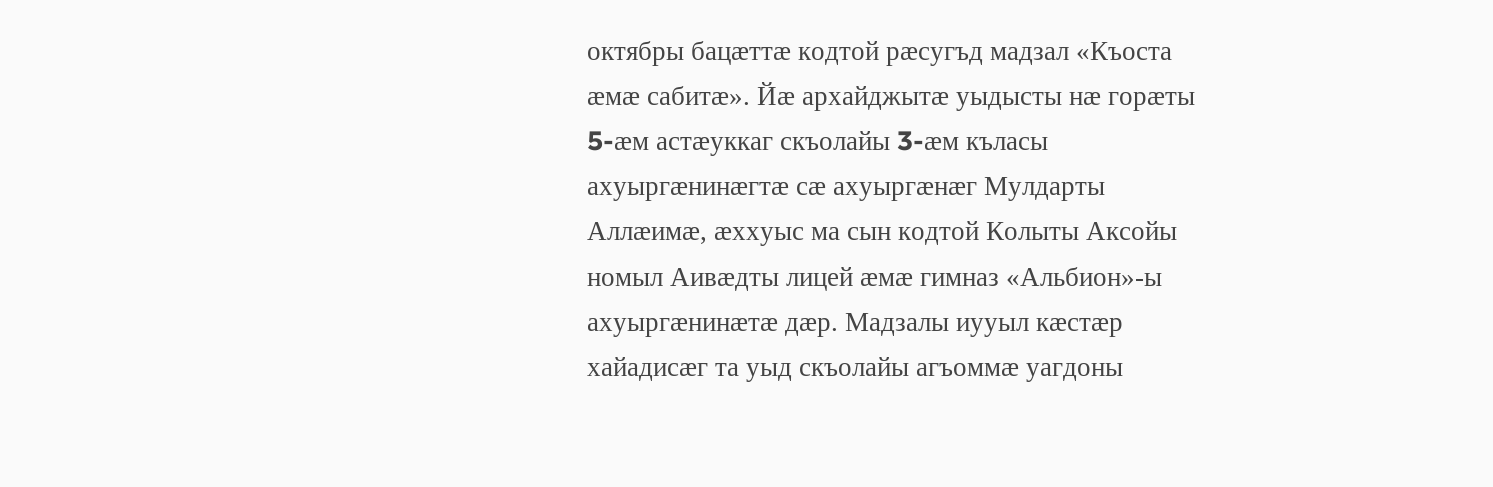октябры бацæттæ кодтой рæсугъд мадзал «Къоста æмæ сабитæ». Йæ архайджытæ уыдысты нæ горæты 5-æм астæуккаг скъолайы 3-æм къласы ахуыргæнинæгтæ сæ ахуыргæнæг Мулдарты Аллæимæ, æххуыс ма сын кодтой Колыты Аксойы номыл Аивæдты лицей æмæ гимназ «Альбион»-ы ахуыргæнинæтæ дæр. Мадзалы иууыл кæстæр хайадисæг та уыд скъолайы агъоммæ уагдоны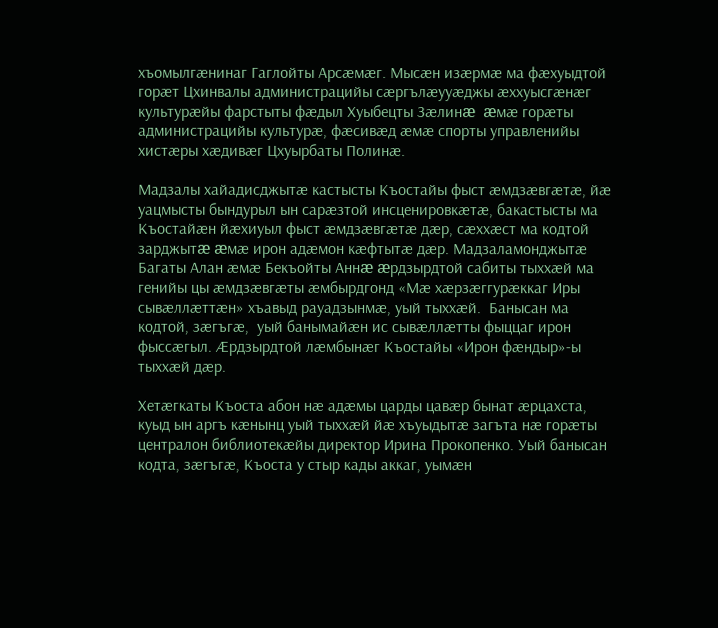хъомылгæнинаг Гаглойты Арсæмæг. Мысæн изæрмæ ма фæхуыдтой горæт Цхинвалы администрацийы сæргълæууæджы æххуысгæнæг культурæйы фарстыты фæдыл Хуыбецты Зæлинæ  æмæ горæты администрацийы культурæ, фæсивæд æмæ спорты управленийы хистæры хæдивæг Цхуырбаты Полинæ.

Мадзалы хайадисджытæ кастысты Къостайы фыст æмдзæвгæтæ, йæ уацмысты бындурыл ын сарæзтой инсценировкæтæ, бакастысты ма Къостайæн йæхиуыл фыст æмдзæвгæтæ дæр, сæххæст ма кодтой зарджытæ æмæ ирон адæмон кæфтытæ дæр. Мадзаламонджытæ Багаты Алан æмæ Бекъойты Аннæ æрдзырдтой сабиты тыххæй ма генийы цы æмдзæвгæты æмбырдгонд «Мæ хæрзæггурæккаг Иры сывæллæттæн» хъавыд рауадзынмæ, уый тыххæй.  Банысан ма кодтой, зæгъгæ,  уый банымайæн ис сывæллæтты фыццаг ирон фыссæгыл. Æрдзырдтой лæмбынæг Къостайы «Ирон фæндыр»-ы тыххæй дæр.

Хетæгкаты Къоста абон нæ адæмы царды цавæр бынат æрцахста, куыд ын аргъ кæнынц уый тыххæй йæ хъуыдытæ загъта нæ горæты централон библиотекæйы директор Ирина Прокопенко. Уый банысан кодта, зæгъгæ, Къоста у стыр кады аккаг, уымæн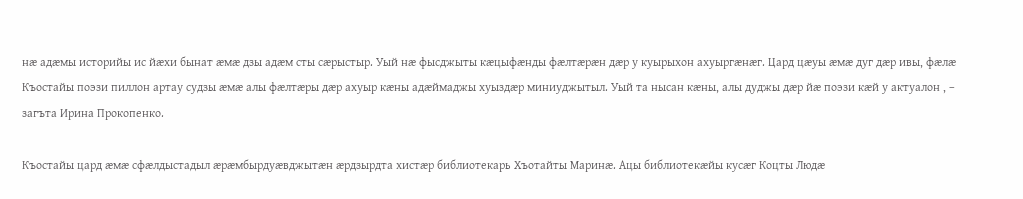нæ адæмы историйы ис йæхи бынат æмæ дзы адæм сты сæрыстыр. Уый нæ фысджыты кæцыфæнды фæлтæрæн дæр у куырыхон ахуыргæнæг. Цард цæуы æмæ дуг дæр ивы, фæлæ Къостайы поэзи пиллон артау судзы æмæ алы фæлтæры дæр ахуыр кæны адæймаджы хуыздæр миниуджытыл. Уый та нысан кæны, алы дуджы дæр йæ поэзи кæй у актуалон , – загъта Ирина Прокопенко.

Къостайы цард æмæ сфæлдыстадыл æрæмбырдуæвджытæн æрдзырдта хистæр библиотекарь Хъотайты Маринæ. Ацы библиотекæйы кусæг Коцты Людæ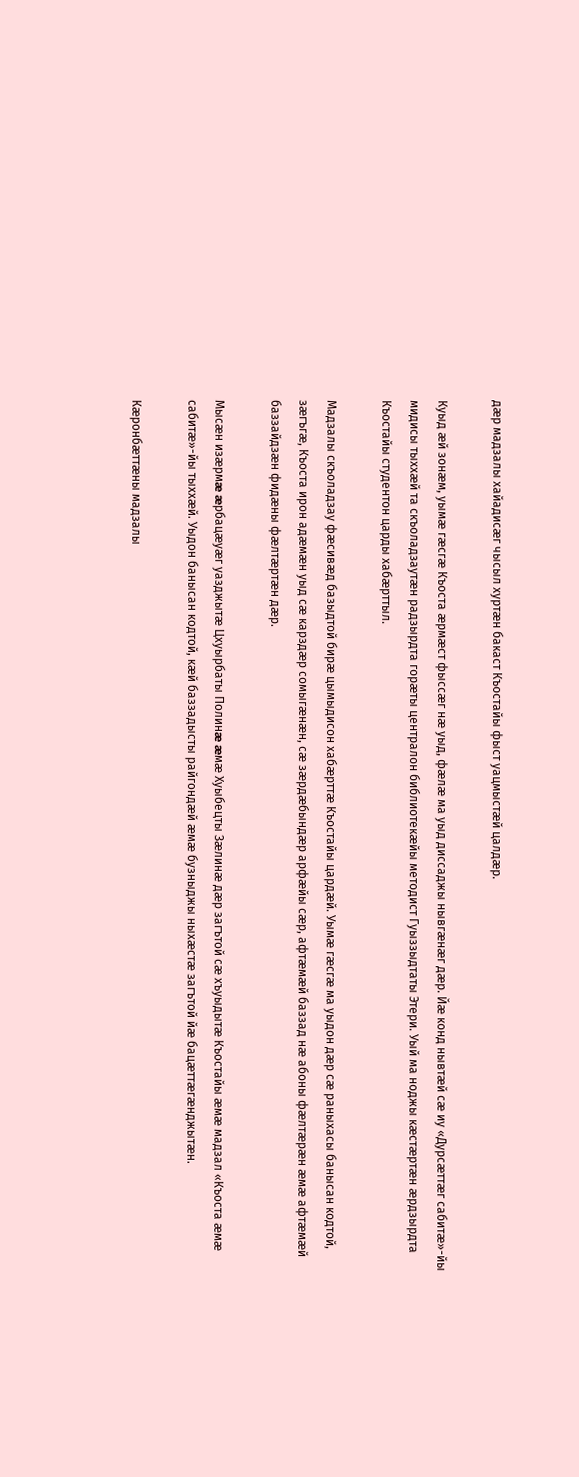дæр мадзалы хайадисæг чысыл хуртæн бакаст Къостайы фыст уацмыстæй цалдæр.

Куыд æй зонæм, уымæ гæсгæ Къоста æрмæст фыссæг нæ уыд, фæлæ ма уыд диссаджы нывгæнæг дæр. Йæ конд нывтæй сæ иу «Дурсæттæг сабитæ»-йы мидисы тыххæй та скъоладзаутæн радзырдта горæты централон библиотекæйы методист Гуыззыдтаты Этери. Уый ма ноджы кæстæртæн æрдзырдта Къостайы студентон царды хабæрттыл.

Мадзалы скъоладзау фæсивæд базыдтой бирæ цымыдисон хабæрттæ Къостайы цардæй. Уымæ гæсгæ ма уыдон дæр сæ раныхасы банысан кодтой, зæгъгæ, Къоста ирон адæмæн уыд сæ карздæр сомыгæнæн, сæ зæрдæбындæр арфæйы сæр, афтæмæй баззад нæ абоны фæлтæрæн æмæ афтæмæй баззайдзæн фидæны фæлтæртæн дæр.

Мысæн изæрмæ æрбацæуæг уазджытæ Цхуырбаты Полинæ æмæ Хуыбецты Зæлинæ дæр загътой сæ хъуыдытæ Къостайы æмæ мадзал «Къоста æмæ сабитæ»-йы тыххæй. Уыдон банысан кодтой, кæй баззадысты райгондæй æмæ бузныджы ныхæстæ загътой йæ бацæттæгæнджытæн.

Кæронбæттæны мадзалы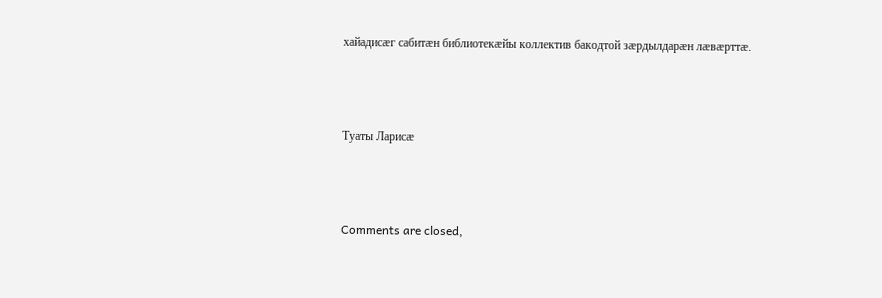хайадисæг сабитæн библиотекæйы коллектив бакодтой зæрдылдарæн лæвæрттæ.



Туаты Ларисæ



Comments are closed,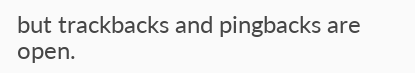but trackbacks and pingbacks are open.